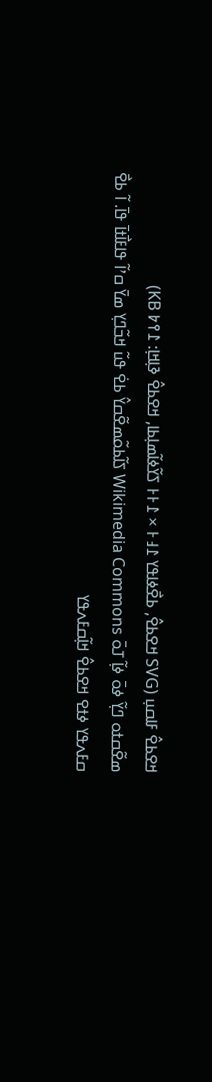ߞߐߕߐ߮ ߓߊߛߎ߲ (SVG ߞߐߕߐ߮, ߕߐ߯ߦߊߟߌ ߁߃߅ × ߁߅߅ ߖߌ߬ߦߊ߬ߘߊ߲ߕߊ, ߞߐߕߐ߮ ߢߊ߲ߞߊ߲: ߁߉߈ KB)
ߘߐ߬ߛߙߋ ߣߌ߲߬ ߦߋ߫ ߦߊ߲߬ ߠߋ߫ Wikimedia Commons ߖߊ߬ߕߋ߬ߘߐ߬ߛߌ߮ ߕߐ߭ ߟߎ߬ ߞߏ߬ߣߌ߲ ߘߌ߫ ߛߴߊ߬ ߟߊߓߊ߯ߙߊ߫ ߟߊ߫. ߊ߬ ߕߐ߯ ߛߓߍߟߌ ߦߙߐ ߞߐߕߐ߮ ߞߊ߲߬ߛߓߍߟߌ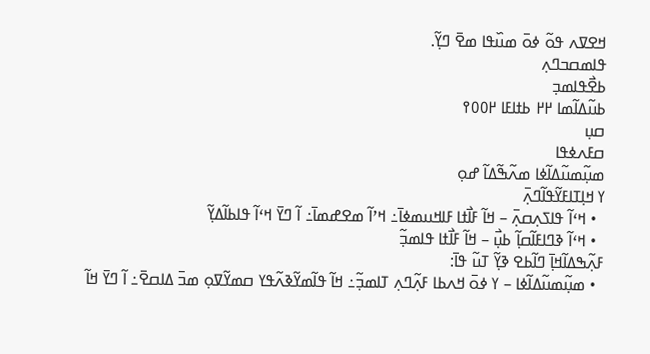ߞߐߜߍ ߟߋ߬ ߦߋ߫ ߘߎ߰ߟߊ ߘߐ߫ ߣߌ߲߬.
ߟߊߘߛߏߣߍ߲
ߕߐ߯ߟߊߘߏ߲
ߕߎ߬ߡߊ߬ߘߊ ߂߂ ߕߙߊߓߊ ߂߀߀߉
ߛߎ߲
ߛߓߍߦߟߊ
ߘߎ߲߬ߘߎ߬ߡߊ߬ߦߊ ߘߍ߬ߒ߬ߡߊ߬ ߝߋ߲
ߌ ߞߊ߲ߠߊߓߌ߬ߟߊ߬ߣߍ߲߫
  • ߞߵߊ߬ ߟߊߖߍ߲ߛߍ߲߫ – ߞߊ߬ ߓߊ߯ߙߊ ߓߊߞߎߘߦߊ߫߸ ߞߴߊ߬ ߘߐߝߘߊ߫߸ ߊ߬ ߣߌ߫ ߞߵߊ߬ ߟߊߕߊ߬ߡߌ߲߬
  • ߞߵߊ߬ ߢߣߊߓߊ߬ߛߊ߲߬ ߕߎ߲߯ – ߞߊ߬ ߓߊ߯ߙߊ ߟߊߘߏ߲߬
ߓߍ߲߬ߒߡߊ߬ߞߊ߲߫ ߣߊ߬ߕߐ ߢߌ߲߬ ߠߎ߬ ߟߊ߫:
  • ߘߎ߲߬ߘߎ߬ߡߊ߬ߦߊ – ߌ ߦߋ߫ ߞߍߕߊ ߓߍ߲߬ߣߍ߲ ߠߊߘߏ߲߬߸ ߞߊ߬ ߟߊ߬ߘߌ߬ߢߍ߬ߟߌ ߛߘߌ߬ߜߋ߲ ߘߏ߫ ߡߊߛߐ߫߸ ߊ߬ ߣߌ߫ ߞߊ߬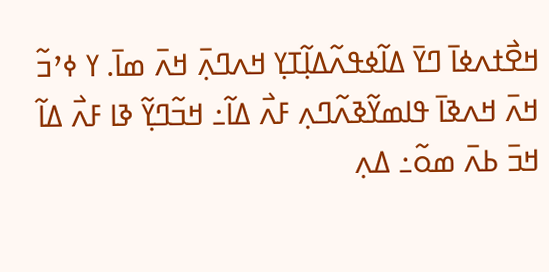ߞߐ߯ߙߍߦߊ߫ ߣߌ߫ ߡߊ߬ߦߟߍ߬ߡߊ߲߬ߠߌ߲ ߞߍߣߍ߲߫ ߞߍ߫ ߘߊ߫. ߌ ߦߴߏ߬ ߞߍ߫ ߞߍߢߊ߫ ߟߊߘߌ߬ߢߍ߬ߣߍ߲ ߓߍ߯ ߡߊ߬߸ ߞߏ߬ߣߌ߲߬ ߢߊ ߓߍ߯ ߡߊ߬ ߞߏ߫ ߕߍ߫ ߘߋ߬߸ ߡߍ߲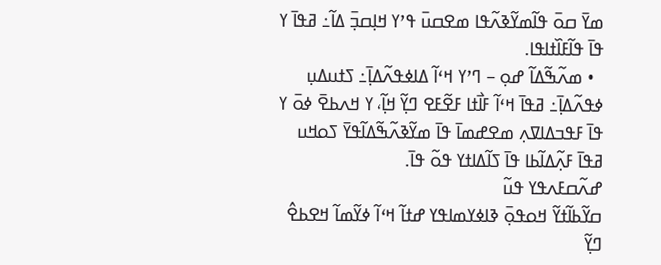ߘߌ߫ ߛߋ߫ ߟߊ߬ߘߌ߬ߢߍ߬ߟߊ ߘߐߛߎ߫ ߟߴߌ ߞߊ߲ߛߏ߲߫ ߡߊ߬߸ ߥߟߊ߫ ߌ ߟߊ߫ ߟߊ߬ߓߊ߰ߙߊߟߊ.
  • ߘߍ߬ߒ߬ߡߊ߬ ߝߋ߲ – ߣߴߌ ߞߵߊ߬ ߡߊߦߟߍ߬ߡߊ߲߫߸ ߖߙߎߡߎ߲ ߦߟߍ߬ߡߊ߲߫߸ ߥߟߊ߫ ߞߵߊ߬ ߓߊ߯ߙߊ ߓߐ߬ߓߐ ߣߌ߲߬ ߞߊ߲߬، ߌ ߞߍߕߐ߫ ߦߋ߫ ߌ ߟߊ߫ ߓߟߏߡߊߜߍ߲ ߘߐߝߘߊ߫ ߟߊ߫ ߘߌ߬ߢߍ߬ߒ߬ߡߊ߬ߟߌ߫ ߖߋߞߎ ߥߟߊ߫ ߓߍ߲߬ߡߊ߬ߕߊ ߟߊ߫ ߖߊ߬ߡߊߙߌ ߟߋ߬ ߟߊ߫.
ߝߍ߬ߛߓߍߟߌ ߟߎ߬
ߛߌ߬ߕߊ߬ߙߌ߬ ߞߋߟߋ߲߫ ߢߊߦߌߘߊߟߌ ߝߙߊ߬ ߞߵߊ߬ ߦߌ߬ߘߊ߬ ߞߐߕߐ߮ ߣߌ߲߬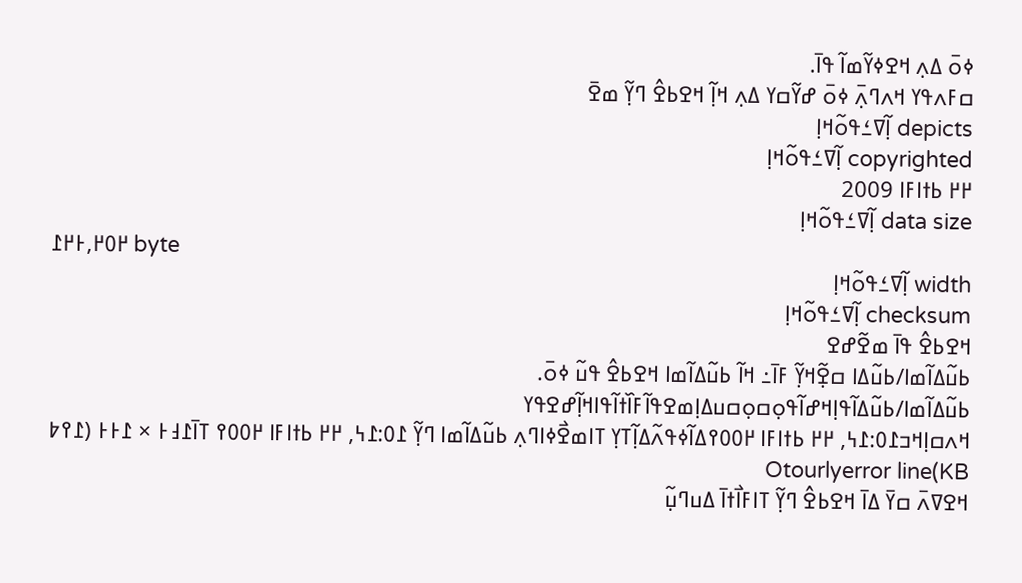ߦߋ߫ ߡߍ߲ ߞߐߦߌ߬ߘߊ߬ ߟߊ߫.
ߛߓߍߟߌ ߞߍߣߍ߲߫ ߦߋ߫ ߝߌ߬ߛߌ ߡߍ߲ ߞߊ߲߬ ߞߐߕߐ߮ ߣߌ߲߬ ߘߐ߫
depicts ߊ߲߬ߜߑߟߋ߬ߞߊ߲
copyrighted ߊ߲߬ߜߑߟߋ߬ߞߊ߲
߂߂ ߕߙߊߓߊ 2009
data size ߊ߲߬ߜߑߟߋ߬ߞߊ߲
߂߀߂,߅߂߁ byte
width ߊ߲߬ߜߑߟߋ߬ߞߊ߲
checksum ߊ߲߬ߜߑߟߋ߬ߞߊ߲
ߞߐߕߐ߮ ߟߊ߫ ߘߐ߬ߝߐ
ߕߎ߬ߡߊ߬ߘߊ/ߕߎ߬ߡߊ ߛߐ߲߬ߞߌ߲߬ ߓߊ߫߸ ߞߊ߬ ߕߎ߬ߡߊ߬ߘߊ ߞߐߕߐ߮ ߟߎ߬ ߦߋ߫.
ߕߎ߬ߡߊ߬ߘߊ/ߕߎ߬ߡߊ߬ߟߊ߲ߞߝߊ߬ߟߋ߲ߛߋ߲ߛߎߡߊ߲ߘߐߟߊ߬ߓߊ߰ߙߊ߬ߟߊߞߊ߲߬ߝߐߟߌ
ߞߍߛߊ߲ߞߏ߁߀:߁߆, ߂߂ ߕߙߊߓߊ ߂߀߀߉ߡߊ߬ߦߟߍ߬ߡߊ߲߬ߠߌ߲ ߠߊߘߐ߯ߦߊߣߍ߲ ߕߎ߬ߡߊ߬ߘߊ ߣߌ߲߬ ߁߀:߁߆, ߂߂ ߕߙߊߓߊ ߂߀߀߉ ߠߊ߫߁߃߅ × ߁߅߅ (߁߉߈ KB)Otourlyerror line
ߞߐߜߍ߫ ߛߌ߫ ߡߊ߫ ߞߐߕߐ߮ ߣߌ߲߬ ߠߊߓߊ߯ߙߊ߫ ߡߎߣߎ߲߬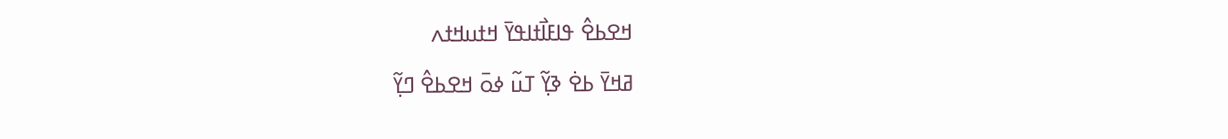ߞߐߕߐ߮ ߟߊߓߊ߯ߙߊߟߌ߫ ߞߙߎߞߙߍ
ߥߞߌ߫ ߕߐ߭ ߢߌ߲߬ ߠߎ߬ ߦߋ߫ ߞߐߕߐ߮ ߣߌ߲߬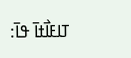ߠߊߓߊ߯ߙߊ߫ ߟߊ߫: